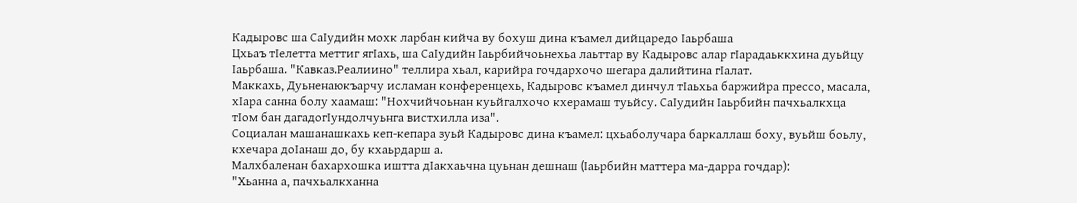Кадыровс ша СаIудийн мохк ларбан кийча ву бохуш дина къамел дийцаредо Iаьрбаша
Цхьаъ тIелетта меттиг ягIахь, ша СаIудийн Iаьрбийчоьнехьа лаьттар ву Кадыровс алар гIарадаьккхина дуьйцу Iаьрбаша. "Кавказ.Реалиино" теллира хьал, карийра гочдархочо шегара далийтина гIалат.
Маккахь, Дуьненаюкъарчу исламан конференцехь, Кадыровс къамел динчул тIаьхьа баржийра прессо, масала, хIара санна болу хаамаш: "Нохчийчоьнан куьйгалхочо кхерамаш туьйсу. СаIудийн Iаьрбийн пачхьалкхца тIом бан дагадогIундолчуьнга вистхилла иза".
Социалан машанашкахь кеп-кепара зуьй Кадыровс дина къамел: цхьаболучара баркаллаш боху, вуьйш боьлу, кхечара доIанаш до, бу кхаьрдарш а.
Малхбаленан бахархошка иштта дIакхаьчна цуьнан дешнаш (Iаьрбийн маттера ма-дарра гочдар):
"Хьанна а, пачхьалкханна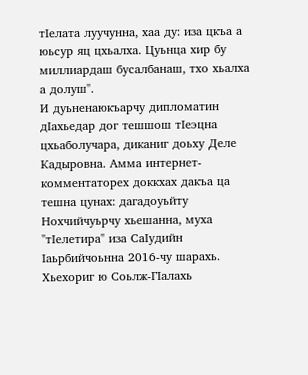тIелата луучунна, хаа ду: иза цкъа а юьсур яц цхьалха. Цуьнца хир бу миллиардаш бусалбанаш, тхо хьалха а долуш".
И дуьненаюкъарчу дипломатин дIахьедар дог тешшош тIеэцна цхьаболучара, диканиг доьху Деле Кадыровна. Амма интернет-комментаторех доккхах дакъа ца тешна цунах: дагадоуьйту Нохчийчуьрчу хьешанна, муха "тIелетира" иза СаIудийн Iаьрбийчоьнна 2016-чу шарахь. Хьехориг ю Соьлж-ГIалахь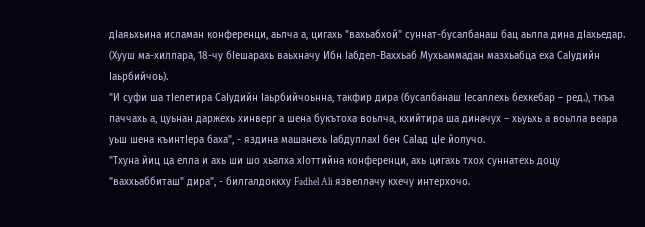дIаяьхьина исламан конференци, аьлча а, цигахь "вахьабхой" суннат-бусалбанаш бац аьлла дина дIахьедар. (Хууш ма-хиллара, 18-чу бIешарахь ваьхначу Ибн Iабдел-Ваххьаб Мухьаммадан мазхьабца еха СаIудийн Iаьрбийчоь).
"И суфи ша тIелетира СаIудийн Iаьрбийчоьнна, такфир дира (бусалбанаш Iесаллехь бехкебар – ред.), ткъа паччахь а, цуьнан даржехь хинверг а шена букътоха воьлча, кхийтира ша диначух – хьуьхь а воьлла веара уьш шена къинтIера баха", - яздина машанехь IабдуллахI бен СаIад цIе йолучо.
"Тхуна йиц ца елла и ахь ши шо хьалха хIоттийна конференци, ахь цигахь тхох суннатехь доцу "ваххьаббиташ" дира", - билгалдоккху Fadhel Ali язвеллачу кхечу интерхочо.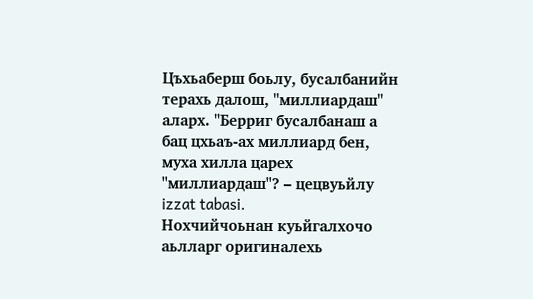Цъхьаберш боьлу, бусалбанийн терахь далош, "миллиардаш" аларх. "Берриг бусалбанаш а бац цхьаъ-ах миллиард бен, муха хилла царех "миллиардаш"? – цецвуьйлу izzat tabasi.
Нохчийчоьнан куьйгалхочо аьлларг оригиналехь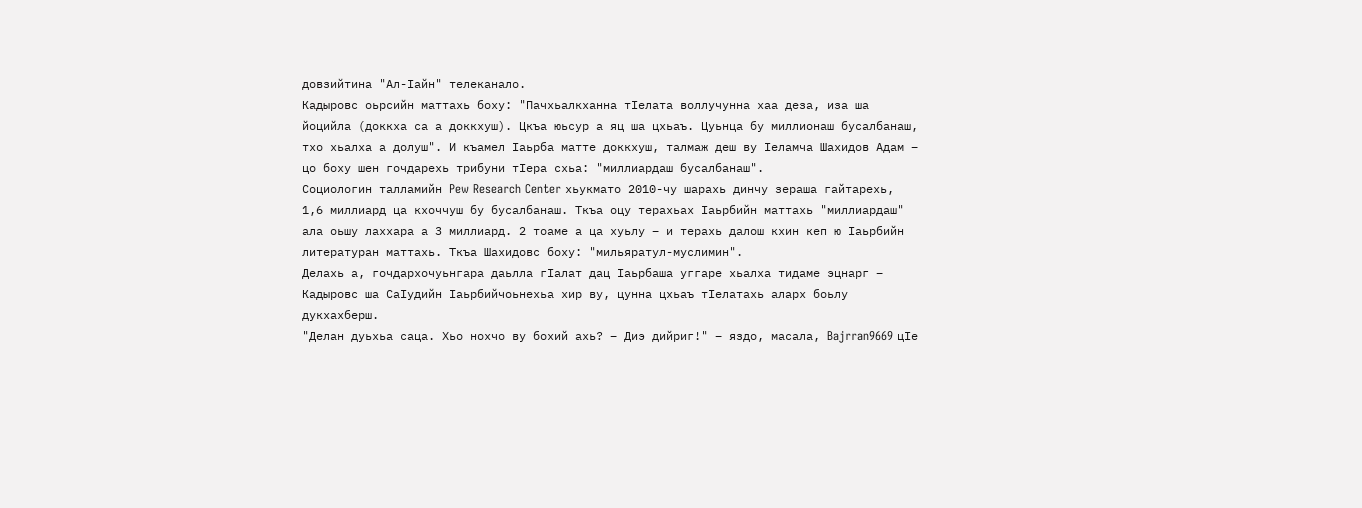довзийтина "Ал-Iайн" телеканало.
Кадыровс оьрсийн маттахь боху: "Пачхьалкханна тIелата воллучунна хаа деза, иза ша йоцийла (доккха са а доккхуш). Цкъа юьсур а яц ша цхьаъ. Цуьнца бу миллионаш бусалбанаш, тхо хьалха а долуш". И къамел Iаьрба матте доккхуш, талмаж деш ву Iеламча Шахидов Адам – цо боху шен гочдарехь трибуни тIера схьа: "миллиардаш бусалбанаш".
Социологин талламийн Pew Research Center хьукмато 2010-чу шарахь динчу зераша гайтарехь, 1,6 миллиард ца кхоччуш бу бусалбанаш. Ткъа оцу терахьах Iаьрбийн маттахь "миллиардаш" ала оьшу лаххара а 3 миллиард. 2 тоаме а ца хуьлу – и терахь далош кхин кеп ю Iаьрбийн литературан маттахь. Ткъа Шахидовс боху: "мильяратул-муслимин".
Делахь а, гочдархочуьнгара даьлла гIалат дац Iаьрбаша уггаре хьалха тидаме эцнарг – Кадыровс ша СаIудийн Iаьрбийчоьнехьа хир ву, цунна цхьаъ тIелатахь аларх боьлу дукхахберш.
"Делан дуьхьа саца. Хьо нохчо ву бохий ахь? – Диэ дийриг!" – яздо, масала, Bajrran9669 цIе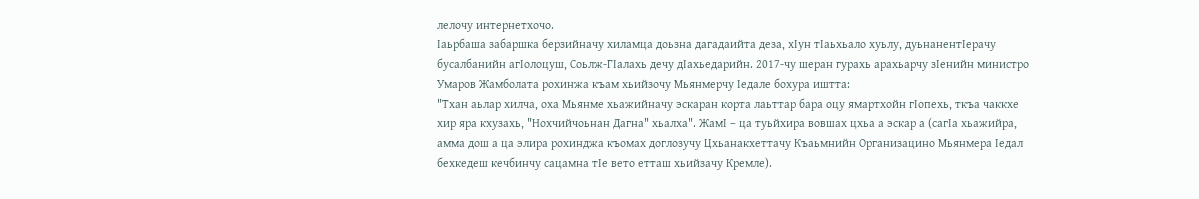лелочу интернетхочо.
Iаьрбаша забаршка берзийначу хиламца доьзна дагадаийта деза, хIун тIаьхьало хуьлу, дуьнанентIерачу бусалбанийн агIолоцуш, Соьлж-ГIалахь дечу дIахьедарийн. 2017-чу шеран гурахь арахьарчу зIенийн министро Умаров Жамболата рохинжа къам хьийзочу Мьянмерчу Iедале бохура иштта:
"Тхан аьлар хилча, оха Мьянме хьажийначу эскаран корта лаьттар бара оцу ямартхойн гIопехь, ткъа чаккхе хир яра кхузахь, "Нохчийчоьнан Дагна" хьалха". ЖамI – ца туьйхира вовшах цхьа а эскар а (сагIа хьажийра, амма дош а ца элира рохинджа къомах доглозучу Цхьанакхеттачу Къаьмнийн Организацино Мьянмера Iедал бехкедеш кечбинчу сацамна тIе вето етташ хьийзачу Кремле).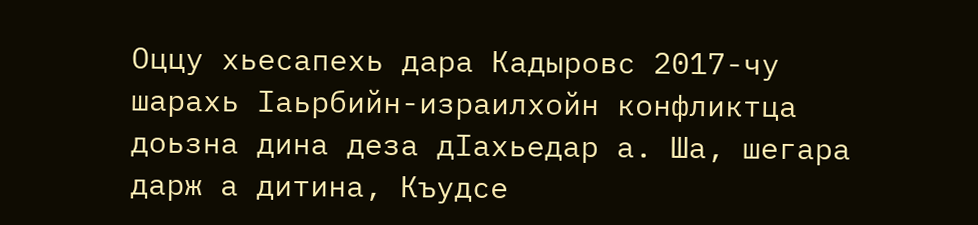Оццу хьесапехь дара Кадыровс 2017-чу шарахь Iаьрбийн-израилхойн конфликтца доьзна дина деза дIахьедар а. Ша, шегара дарж а дитина, Къудсе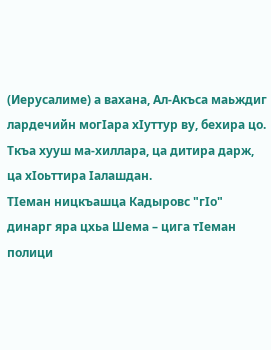(Иерусалиме) а вахана, Ал-Акъса маьждиг лардечийн могIара хIуттур ву, бехира цо. Ткъа хууш ма-хиллара, ца дитира дарж, ца хIоьттира Iалашдан.
ТIеман ницкъашца Кадыровс "гIо" динарг яра цхьа Шема – цига тIеман полици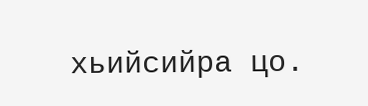хьийсийра цо.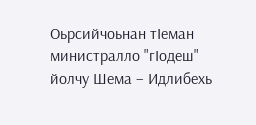Оьрсийчоьнан тIеман министралло "гIодеш" йолчу Шема – Идлибехь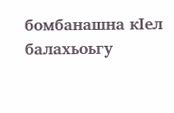бомбанашна кIел балахьоьгу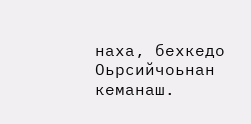наха, бехкедо Оьрсийчоьнан кеманаш.